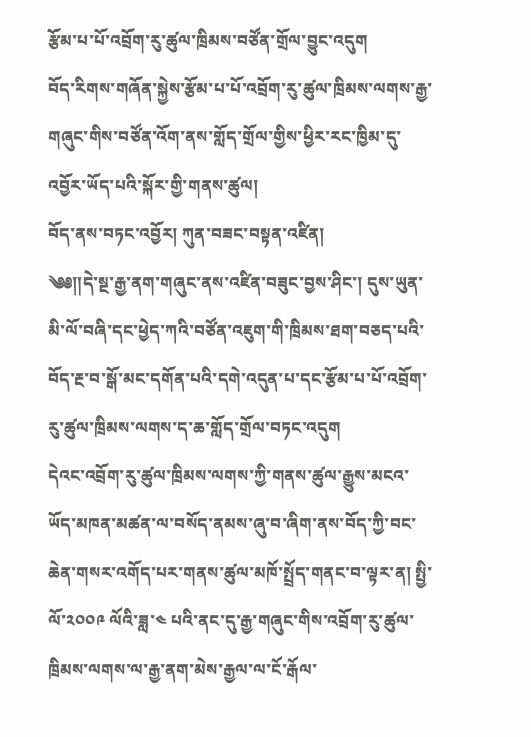རྩོམ་པ་པོ་འབྲོག་རུ་ཚུལ་ཁྲིམས་བཙོན་གྲོལ་བྱུང་འདུག
བོད་རིགས་གཞོན་སྐྱེས་རྩོམ་པ་པོ་འབྲོག་རུ་ཚུལ་ཁྲིམས་ལགས་རྒྱ་གཞུང་གིས་བཙོན་འོག་ནས་གློད་གྲོལ་གྱིས་ཕྱིར་རང་ཁྱིམ་དུ་འབྱོར་ཡོད་པའི་སྐོར་གྱི་གནས་ཚུལ།
བོད་ནས་བཏང་འབྱོར། ཀུན་བཟང་བསྟན་འཛིན།
༄༅༎དེ་སྔ་རྒྱ་ནག་གཞུང་ནས་འཛིན་བཟུང་བྱས་ཤིང་། དུས་ཡུན་མི་ལོ་བཞི་དང་ཕྱེད་ཀའི་བཙོན་འཇུག་གི་ཁྲིམས་ཐག་བཅད་པའི་བོད་རྔ་བ་སྒོ་མང་དགོན་པའི་དགེ་འདུན་པ་དང་རྩོམ་པ་པོ་འབྲོག་རུ་ཚུལ་ཁྲིམས་ལགས་ད་ཆ་གློད་གྲོལ་བཏང་འདུག
དེའང་འབྲོག་རུ་ཚུལ་ཁྲིམས་ལགས་ཀྱི་གནས་ཚུལ་རྒྱུས་མངའ་ཡོད་མཁན་མཚན་ལ་བསོད་ནམས་ཞུ་བ་ཞིག་ནས་བོད་ཀྱི་བང་ཆེན་གསར་འགོད་པར་གནས་ཚུལ་མཁོ་སྤྲོད་གནང་བ་ལྟར་ན། སྤྱི་ལོ་༢༠༠༩ ལོའི་ཟླ་༤ པའི་ནང་དུ་རྒྱ་གཞུང་གིས་འབྲོག་རུ་ཚུལ་ཁྲིམས་ལགས་ལ་རྒྱ་ནག་མེས་རྒྱལ་ལ་ངོ་རྒོལ་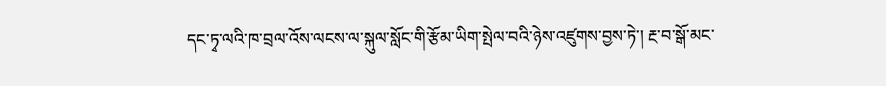དང་ཏྭ་ལའི་ཁ་བྲལ་འོས་ལངས་ལ་སྐུལ་སློང་གི་རྩོམ་ཡིག་སྤེལ་བའི་ཉེས་འཛུགས་བྱས་ཏེ་། རྔ་བ་སྒོ་མང་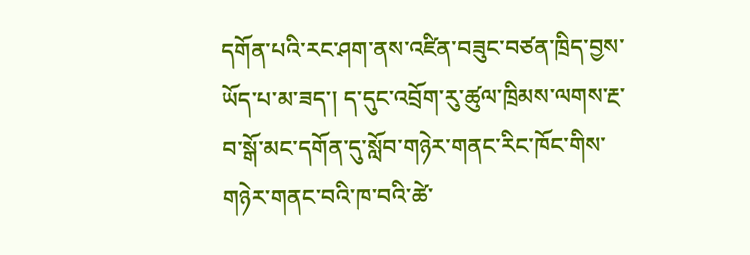དགོན་པའི་རང་ཤག་ནས་འཛིན་བཟུང་བཙན་ཁྲིད་བྱས་ཡོད་པ་མ་ཟད་། ད་དུང་འབྲོག་རུ་ཚུལ་ཁྲིམས་ལགས་རྔ་བ་སྒོ་མང་དགོན་དུ་སློབ་གཉེར་གནང་རིང་ཁོང་གིས་གཉེར་གནང་བའི་ཁ་བའི་ཚེ་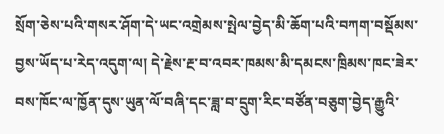སྲོག་ཅེས་པའི་གསར་ཤོག་དེ་ཡང་འགྲེམས་སྤེལ་བྱེད་མི་ཆོག་པའི་བཀག་བསྡོམས་བྱས་ཡོད་པ་རེད་འདུག་ལ། དེ་རྗེས་རྔ་བ་འབར་ཁམས་མི་དམངས་ཁྲིམས་ཁང་ཟེར་བས་ཁོང་ལ་ཁྱོན་དུས་ཡུན་ལོ་བཞི་དང་ཟླ་བ་དྲུག་རིང་བཙོན་བཅུག་བྱེད་རྒྱུའི་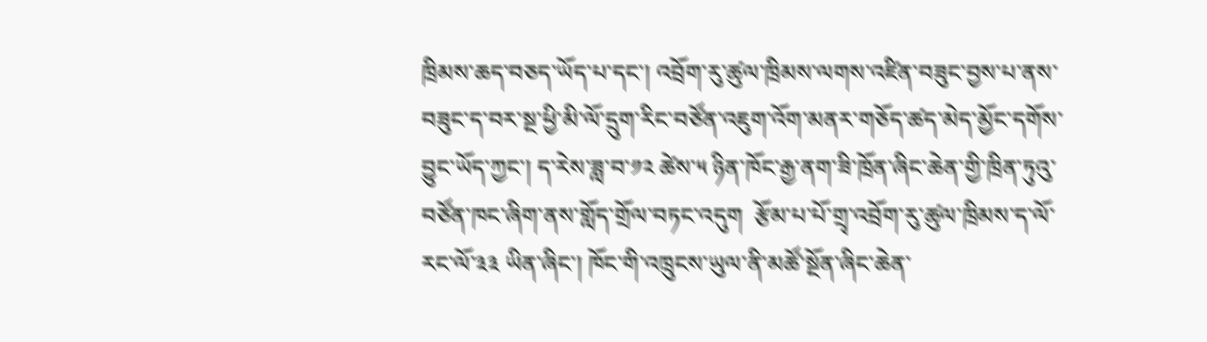ཁྲིམས་ཆད་བཅད་ཡོད་པ་དང་། འབྲོག་རུ་ཚུལ་ཁྲིམས་ལགས་འཛིན་བཟུང་བྱས་པ་ནས་བཟུང་ད་བར་སྔ་ཕྱི་མི་ལོ་དྲུག་རིང་བཙོན་འཇུག་འོག་མནར་གཅོད་ཚད་མེད་མྱོང་དགོས་བྱུང་ཡོད་ཀྱང་། ད་རེས་ཟླ་བ་༡༢ ཚེས་༥ ཉིན་ཁོང་རྒྱ་ནག་ཟི་ཁྲོན་ཞིང་ཆེན་གྱི་ཁྲིན་ཏུའུ་བཙོན་ཁང་ཞིག་ནས་གློད་གྲོལ་བཏང་འདུག  རྩོམ་པ་པོ་གྲྭ་འབྲོག་རུ་ཚུལ་ཁྲིམས་ད་ལོ་རང་ལོ་༣༣ ཡིན་ཞིང་། ཁོང་གི་འཁྲུངས་ཡུལ་ནི་མཚོ་སྔོན་ཞིང་ཆེན་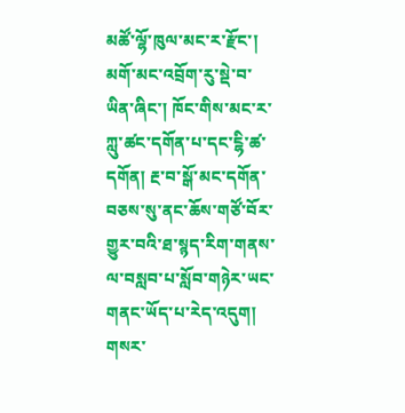མཚོ་ལྷོ་ཁུལ་མང་ར་རྫོང་། མགོ་མང་འབྲོག་རུ་སྡེ་བ་ཡིན་ཞིང་། ཁོང་གིས་མང་ར་ཀླུ་ཚང་དགོན་པ་དང་ངྷི་ཚ་དགོན། རྔ་བ་སྒོ་མང་དགོན་བཅས་སུ་ནང་ཆོས་གཙོ་བོར་གྱུར་བའི་ཐ་སྙད་རིག་གནས་ལ་བསླབ་པ་སློབ་གཉེར་ཡང་གནང་ཡོད་པ་རེད་འདུག།
གསར་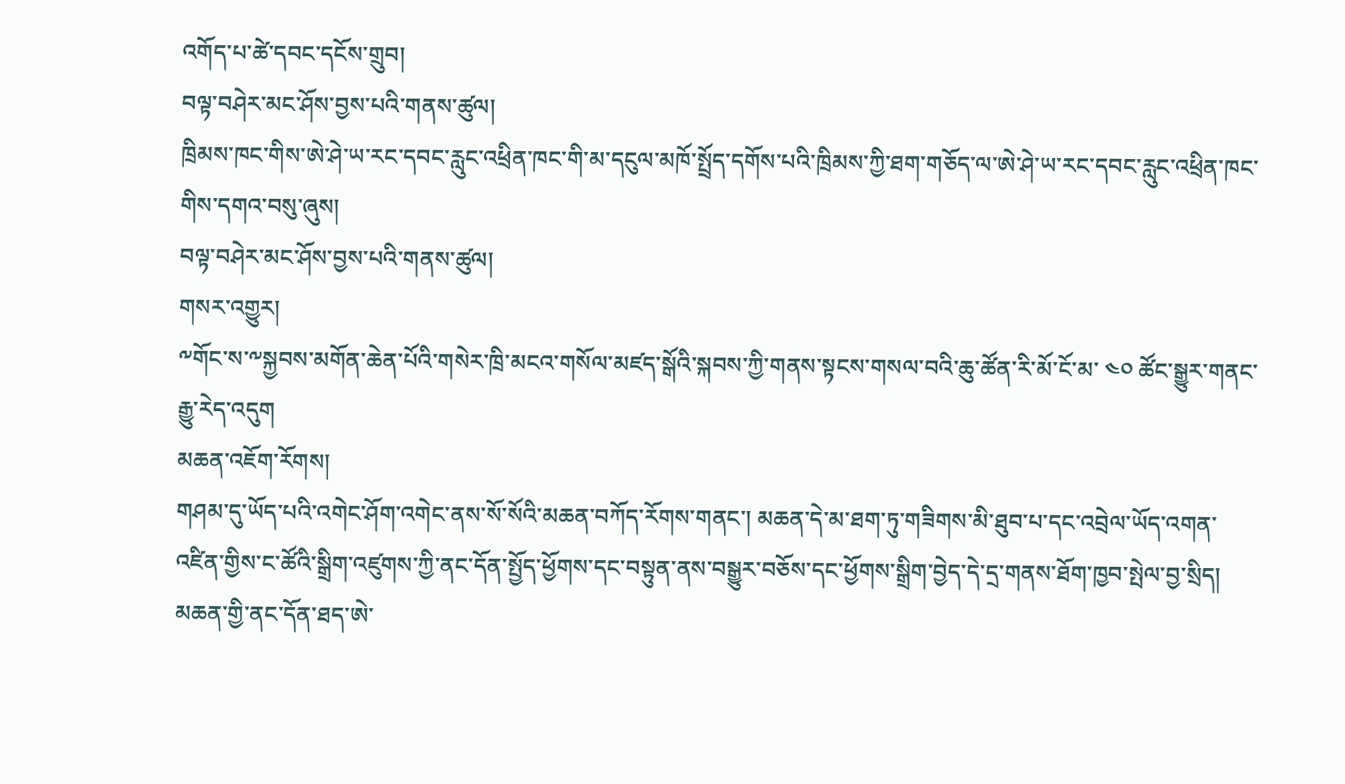འགོད་པ་ཚེ་དབང་དངོས་གྲུབ།
བལྟ་བཤེར་མང་ཤོས་བྱས་པའི་གནས་ཚུལ།
ཁྲིམས་ཁང་གིས་ཨེ་ཤེ་ཡ་རང་དབང་རླུང་འཕྲིན་ཁང་གི་མ་དངུལ་མཁོ་སྤྲོད་དགོས་པའི་ཁྲིམས་ཀྱི་ཐག་གཅོད་ལ་ཨེ་ཤེ་ཡ་རང་དབང་རླུང་འཕྲིན་ཁང་གིས་དགའ་བསུ་ཞུས།
བལྟ་བཤེར་མང་ཤོས་བྱས་པའི་གནས་ཚུལ།
གསར་འགྱུར།
༸གོང་ས་༸སྐྱབས་མགོན་ཆེན་པོའི་གསེར་ཁྲི་མངའ་གསོལ་མཛད་སྒོའི་སྐབས་ཀྱི་གནས་སྟངས་གསལ་བའི་ཆུ་ཚོན་རི་མོ་ངོ་མ་ ༤༠ ཚོང་སྒྱུར་གནང་རྒྱུ་རེད་འདུག
མཆན་འཇོག་རོགས།
གཤམ་དུ་ཡོད་པའི་འགེང་ཤོག་འགེང་ནས་སོ་སོའི་མཆན་བཀོད་རོགས་གནང་། མཆན་དེ་མ་ཐག་ཏུ་གཟིགས་མི་ཐུབ་པ་དང་འབྲེལ་ཡོད་འགན་འཛིན་གྱིས་ང་ཚོའི་སྒྲིག་འཛུགས་ཀྱི་ནང་དོན་སྤྱོད་ཕྱོགས་དང་བསྟུན་ནས་བསྒྱུར་བཅོས་དང་ཕྱོགས་སྒྲིག་བྱེད་དེ་དྲ་གནས་ཐོག་ཁྱབ་སྤེལ་བྱ་སྲིད། མཆན་གྱི་ནང་དོན་ཐད་ཨེ་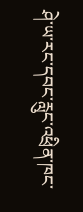ཤེ་ཡ་རང་དབང་རླུང་འཕྲིན་ཁང་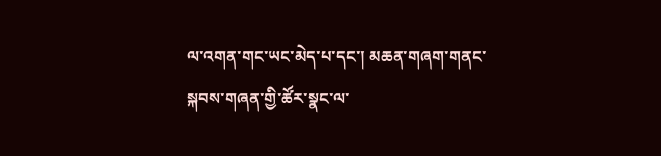ལ་འགན་གང་ཡང་མེད་པ་དང་། མཆན་གཞག་གནང་སྐབས་གཞན་གྱི་ཚོར་སྣང་ལ་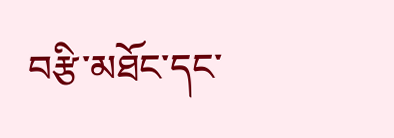བརྩི་མཐོང་དང་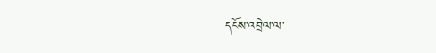དངོས་འབྲེལ་ལ་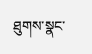ཐུགས་སྣང་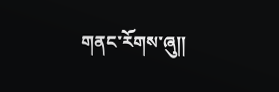གནང་རོགས་ཞུ༎